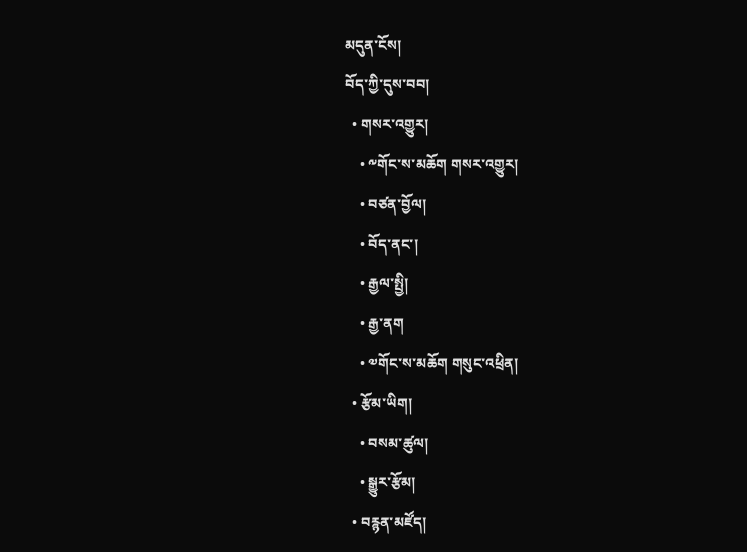མདུན་ངོས།
བོད་ཀྱི་དུས་བབ།
  • གསར་འགྱུར།
    • ༸གོང་ས་མཆོག གསར་འགྱུར།
    • བཙན་བྱོལ།
    • བོད་ནང་།
    • རྒྱལ་སྤྱི།
    • རྒྱ་ནག
    • ༧གོང་ས་མཆོག གསུང་འཕྲིན།
  • རྩོམ་ཡིག།
    • བསམ་ཚུལ།
    • སྒྱུར་རྩོམ།
  • བརྙན་མཛོད།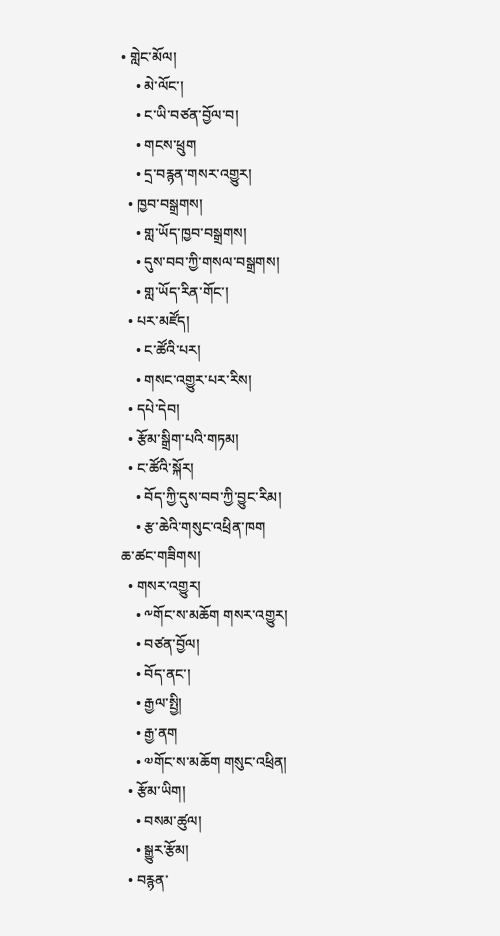• གླེང་མོལ།
    • མེ་ལོང་།
    • ང་ཡི་བཙན་བྱོལ་བ།
    • གངས་ཕྲུག
    • དྲ་བརྙན་གསར་འགྱུར།
  • ཁྱབ་བསྒྲགས།
    • གླ་ཡོད་ཁྱབ་བསྒྲགས།
    • དུས་བབ་ཀྱི་གསལ་བསྒྲགས།
    • གླ་ཡོད་རིན་གོང་།
  • པར་མཛོད།
    • ང་ཚོའི་པར།
    • གསང་འགྱུར་པར་རིས།
  • དཔེ་དེབ།
  • རྩོམ་སྒྲིག་པའི་གཏམ།
  • ང་ཚོའི་སྐོར།
    • བོད་ཀྱི་དུས་བབ་ཀྱི་བྱུང་རིམ།
    • རྩ་ཆེའི་གསུང་འཕྲིན་ཁག
ཆ་ཚང་གཟིགས།
  • གསར་འགྱུར།
    • ༸གོང་ས་མཆོག གསར་འགྱུར།
    • བཙན་བྱོལ།
    • བོད་ནང་།
    • རྒྱལ་སྤྱི།
    • རྒྱ་ནག
    • ༧གོང་ས་མཆོག གསུང་འཕྲིན།
  • རྩོམ་ཡིག།
    • བསམ་ཚུལ།
    • སྒྱུར་རྩོམ།
  • བརྙན་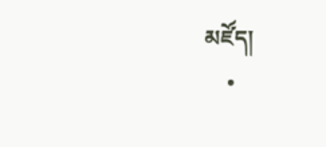མཛོད།
    •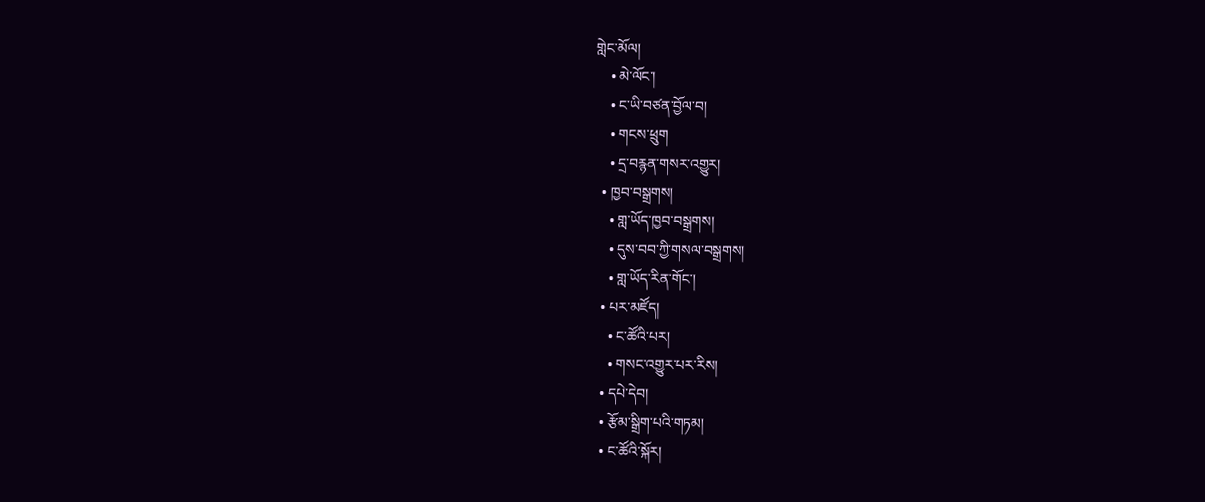གླེང་མོལ།
    • མེ་ལོང་།
    • ང་ཡི་བཙན་བྱོལ་བ།
    • གངས་ཕྲུག
    • དྲ་བརྙན་གསར་འགྱུར།
  • ཁྱབ་བསྒྲགས།
    • གླ་ཡོད་ཁྱབ་བསྒྲགས།
    • དུས་བབ་ཀྱི་གསལ་བསྒྲགས།
    • གླ་ཡོད་རིན་གོང་།
  • པར་མཛོད།
    • ང་ཚོའི་པར།
    • གསང་འགྱུར་པར་རིས།
  • དཔེ་དེབ།
  • རྩོམ་སྒྲིག་པའི་གཏམ།
  • ང་ཚོའི་སྐོར།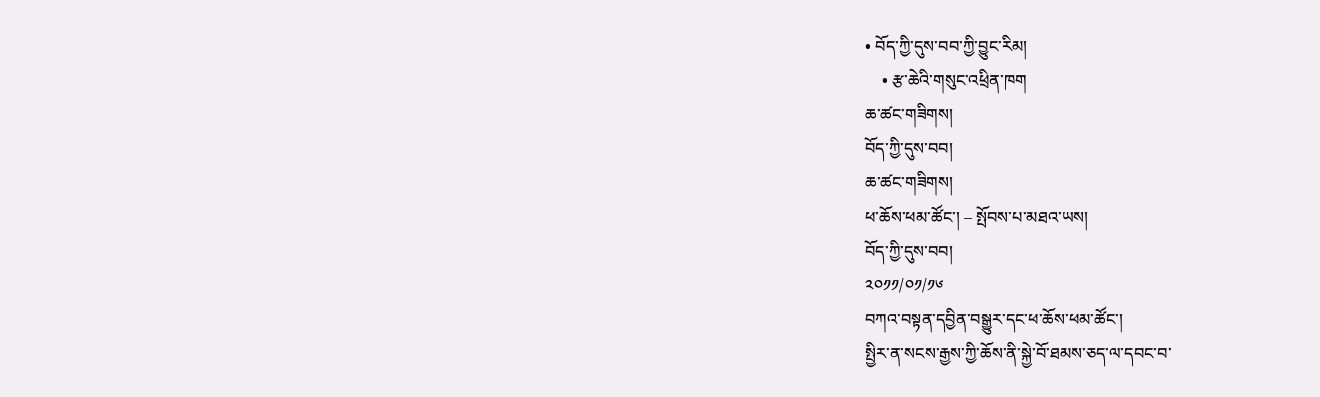• བོད་ཀྱི་དུས་བབ་ཀྱི་བྱུང་རིམ།
    • རྩ་ཆེའི་གསུང་འཕྲིན་ཁག
ཆ་ཚང་གཟིགས།
བོད་ཀྱི་དུས་བབ།
ཆ་ཚང་གཟིགས།
ཕ་ཆོས་ཕམ་ཚོང་། – སྤོབས་པ་མཐའ་ཡས།
བོད་ཀྱི་དུས་བབ།
༢༠༡༡/༠༡/༡༦
བཀའ་བསྟན་དབྱིན་བསྒྱུར་དང་ཕ་ཆོས་ཕམ་ཚོང་།
སྤྱིར་ན་སངས་རྒྱས་ཀྱི་ཆོས་ནི་སྐྱེ་བོ་ཐམས་ཅད་ལ་དབང་བ་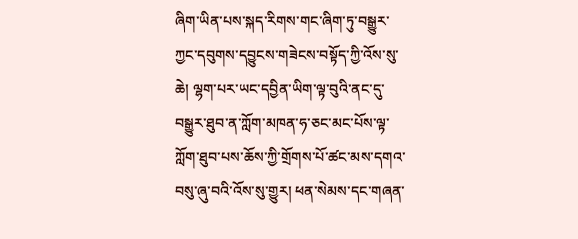ཞིག་ཡིན་པས་སྐད་རིགས་གང་ཞིག་ཏུ་བསྒྱུར་ཀྱང་དབུགས་དབྱུངས་གཟེངས་བསྟོད་ཀྱི་འོས་སུ་ཆེ། ལྷག་པར་ཡང་དབྱིན་ཡིག་ལྟ་བུའི་ནང་དུ་བསྒྱུར་ཐུབ་ན་ཀློག་མཁན་ཧ་ཅང་མང་པོས་ལྟ་ཀློག་ཐུབ་པས་ཆོས་ཀྱི་གྲོགས་པོ་ཚང་མས་དགའ་བསུ་ཞུ་བའི་འོས་སུ་གྱུར། ཕན་སེམས་དང་གཞན་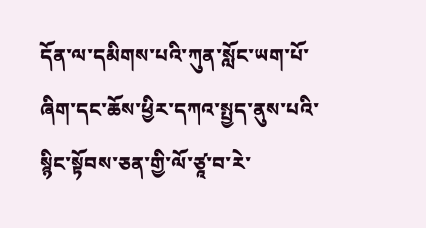དོན་ལ་དམིགས་པའི་ཀུན་སློང་ཡག་པོ་ཞིག་དང་ཆོས་ཕྱིར་དཀའ་སྤྱད་ནུས་པའི་སྙིང་སྟོབས་ཅན་གྱི་ལོ་ཙཱ་བ་རེ་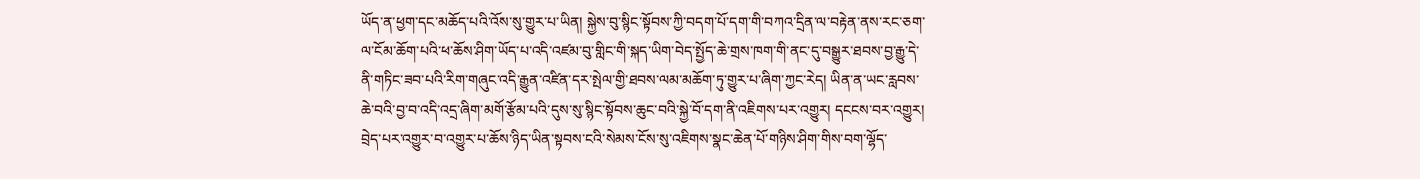ཡོད་ན་ཕྱག་དང་མཆོད་པའི་འོས་སུ་གྱུར་པ་ཡིན། སྐྱེས་བུ་སྙིང་སྟོབས་ཀྱི་བདག་པོ་དག་གི་བཀའ་དྲིན་ལ་བརྟེན་ནས་རང་ཅག་ལ་ངོམ་ཆོག་པའི་ཕ་ཆོས་ཤིག་ཡོད་པ་འདི་འཛམ་བུ་གླིང་གི་སྐད་ཡིག་བེད་སྤྱོད་ཆེ་གྲས་ཁག་གི་ནང་དུ་བསྒྱུར་ཐབས་བྱ་རྒྱུ་དེ་ནི་གཏིང་ཟབ་པའི་རིག་གཞུང་འདི་རྒྱུན་འཛིན་དར་སྤེལ་གྱི་ཐབས་ལམ་མཆོག་ཏུ་གྱུར་པ་ཞིག་ཀྱང་རེད། ཡིན་ན་ཡང་རླབས་ཆེ་བའི་བྱ་བ་འདི་འདྲ་ཞིག་མགོ་རྩོམ་པའི་དུས་སུ་སྙིང་སྟོབས་ཆུང་བའི་སྐྱེ་བོ་དག་ནི་འཇིགས་པར་འགྱུར། དངངས་བར་འགྱུར། བྲེད་པར་འགྱུར་བ་འགྱུར་པ་ཆོས་ཉིད་ཡིན་སྟབས་ངའི་སེམས་ངོས་སུ་འཇིགས་སྣང་ཆེན་པོ་གཉིས་ཤིག་གིས་བག་ལྷོད་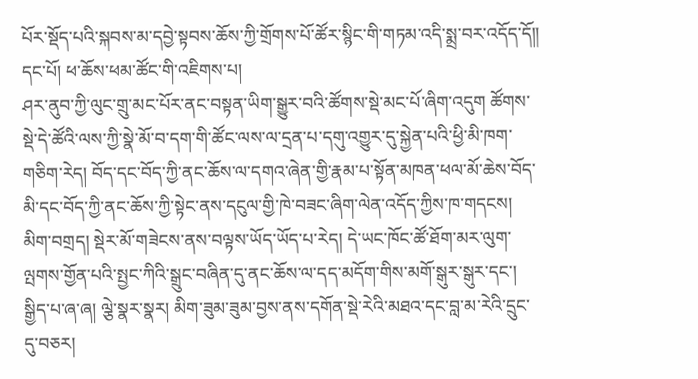པོར་སྡོད་པའི་སྐབས་མ་དབྱེ་སྟབས་ཆོས་ཀྱི་གྲོགས་པོ་ཚོར་སྙིང་གི་གཏམ་འདི་སྨྲ་བར་འདོད་དོ༎
དང་པོ། ཕ་ཆོས་ཕམ་ཚོང་གི་འཇིགས་པ།
ཤར་ནུབ་ཀྱི་ལུང་གྲུ་མང་པོར་ནང་བསྟན་ཡིག་སྒྱུར་བའི་ཚོགས་སྡེ་མང་པོ་ཞིག་འདུག ཚོགས་སྡེ་དེ་ཚོའི་ལས་ཀྱི་སྣེ་མོ་བ་དག་གི་ཚོང་ལས་ལ་དྲན་པ་དགུ་འགྱུར་དུ་སྐྱེན་པའི་ཕྱི་མི་ཁག་གཅིག་རེད། བོད་དང་བོད་ཀྱི་ནང་ཆོས་ལ་དགའ་ཞེན་གྱི་རྣམ་པ་སྟོན་མཁན་ཕལ་མོ་ཆེས་བོད་མི་དང་བོད་ཀྱི་ནང་ཆོས་ཀྱི་སྟེང་ནས་དངུལ་གྱི་ཁེ་བཟང་ཞིག་ལེན་འདོད་ཀྱིས་ཁ་གདངས། མིག་བགྲད། སྡེར་མོ་གཟེངས་ནས་བལྟས་ཡོད་ཡོད་པ་རེད། དེ་ཡང་ཁོང་ཚོ་ཐོག་མར་ལུག་ལྤགས་གྱོན་པའི་སྤྱང་ཀིའི་སྒྲུང་བཞིན་དུ་ནང་ཆོས་ལ་དད་མདོག་གིས་མགོ་སྒུར་སྒུར་དང་། སྒྱིད་པ་ཞ་ཞ། ལྕེ་སྣར་སྣར། མིག་ཟུམ་ཟུམ་བྱས་ནས་དགོན་སྡེ་རེའི་མཐའ་དང་བླ་མ་རེའི་དྲུང་དུ་བཅར།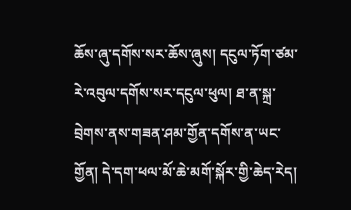ཆོས་ཞུ་དགོས་སར་ཆོས་ཞུས། དངུལ་ཏོག་ཙམ་རེ་འབུལ་དགོས་སར་དངུལ་ཕུལ། ཐ་ན་སྐྲ་བྲེགས་ནས་གཟན་ཤམ་གྱོན་དགོས་ན་ཡང་གྱོན། དེ་དག་ཕལ་མོ་ཆེ་མགོ་སྐོར་གྱི་ཆེད་རེད།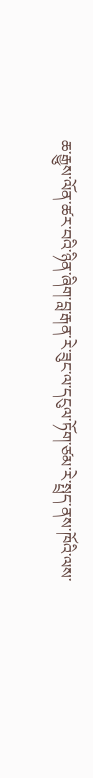ཆ་རྒྱུས་ལོན་ཚར་བའི་ཉིན་ཞིག་བླ་རྒན་རེ་ཟུང་ལ་དངུལ་ཏོག་ཙམ་རེ་སྤྲད་ནས་ཁོའི་ལས་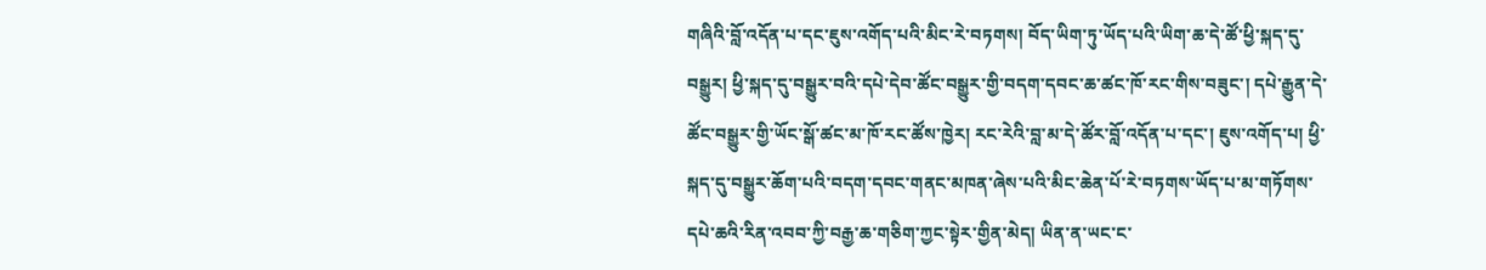གཞིའི་བློ་འདོན་པ་དང་ཇུས་འགོད་པའི་མིང་རེ་བཏགས། བོད་ཡིག་ཏུ་ཡོད་པའི་ཡིག་ཆ་དེ་ཚོ་ཕྱི་སྐད་དུ་བསྒྱུར། ཕྱི་སྐད་དུ་བསྒྱུར་བའི་དཔེ་དེབ་ཚོང་བསྒྱུར་གྱི་བདག་དབང་ཆ་ཚང་ཁོ་རང་གིས་བཟུང་། དཔེ་རྒྱུན་དེ་ཚོང་བསྒྱུར་གྱི་ཡོང་སྒོ་ཚང་མ་ཁོ་རང་ཚོས་ཁྱེར། རང་རེའི་བླ་མ་དེ་ཚོར་བློ་འདོན་པ་དང་། ཇུས་འགོད་པ། ཕྱི་སྐད་དུ་བསྒྱུར་ཆོག་པའི་བདག་དབང་གནང་མཁན་ཞེས་པའི་མིང་ཆེན་པོ་རེ་བཏགས་ཡོད་པ་མ་གཏོགས་དཔེ་ཆའི་རིན་འབབ་ཀྱི་བརྒྱ་ཆ་གཅིག་ཀྱང་སྟེར་གྱིན་མེད། ཡིན་ན་ཡང་ང་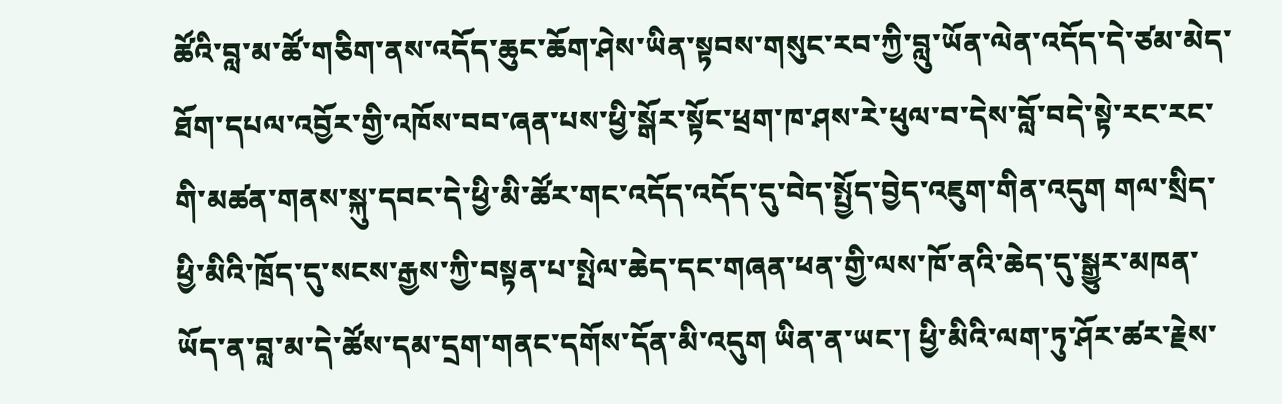ཚོའི་བླ་མ་ཚོ་གཅིག་ནས་འདོད་ཆུང་ཆོག་ཤེས་ཡིན་སྟབས་གསུང་རབ་ཀྱི་བླུ་ཡོན་ལེན་འདོད་དེ་ཙམ་མེད་ཐོག་དཔལ་འབྱོར་གྱི་འཁོས་བབ་ཞན་པས་ཕྱི་སྒོར་སྟོང་ཕྲག་ཁ་ཤས་རེ་ཕུལ་བ་དེས་བློ་བདེ་སྟེ་རང་རང་གི་མཚན་གནས་སྐུ་དབང་དེ་ཕྱི་མི་ཚོར་གང་འདོད་འདོད་དུ་བེད་སྤྱོད་བྱེད་འཇུག་གིན་འདུག གལ་སྲིད་ཕྱི་མིའི་ཁྲོད་དུ་སངས་རྒྱས་ཀྱི་བསྟན་པ་སྤེལ་ཆེད་དང་གཞན་ཕན་གྱི་ལས་ཁོ་ནའི་ཆེད་དུ་སྒྱུར་མཁན་ཡོད་ན་བླ་མ་དེ་ཚོས་དམ་དྲག་གནང་དགོས་དོན་མི་འདུག ཡིན་ན་ཡང་། ཕྱི་མིའི་ལག་ཏུ་ཤོར་ཚར་རྗེས་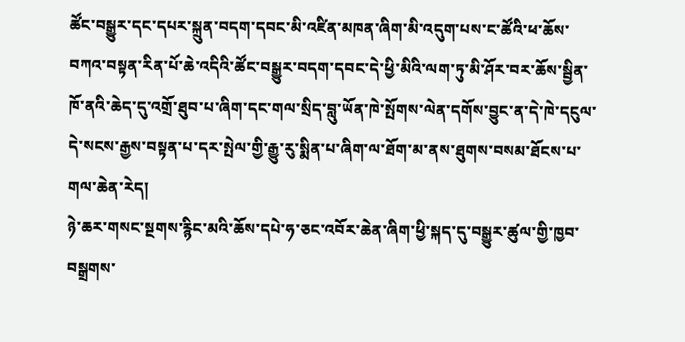ཚོང་བསྒྱུར་དང་དཔར་སྐྲུན་བདག་དབང་མི་འཛིན་མཁན་ཞིག་མི་འདུག་པས་ང་ཚོའི་ཕ་ཆོས་བཀའ་བསྟན་རིན་པོ་ཆེ་འདིའི་ཚོང་བསྒྱུར་བདག་དབང་དེ་ཕྱི་མིའི་ལག་ཏུ་མི་ཤོར་བར་ཆོས་སྦྱིན་ཁོ་ནའི་ཆེད་དུ་འགྲོ་ཐུབ་པ་ཞིག་དང་གལ་སྲིད་བླུ་ཡོན་ཁེ་སྤོགས་ལེན་དགོས་བྱུང་ན་དེ་ཁེ་དངུལ་དེ་སངས་རྒྱས་བསྟན་པ་དར་སྤེལ་གྱི་རྒྱུ་རུ་སྨིན་པ་ཞིག་ལ་ཐོག་མ་ནས་ཐུགས་བསམ་ཐོངས་པ་གལ་ཆེན་རེད།
ཉེ་ཆར་གསང་སྔགས་རྙིང་མའི་ཆོས་དཔེ་ཧ་ཅང་འབོར་ཆེན་ཞིག་ཕྱི་སྐད་དུ་བསྒྱུར་ཚུལ་གྱི་ཁྱབ་བསྒྲགས་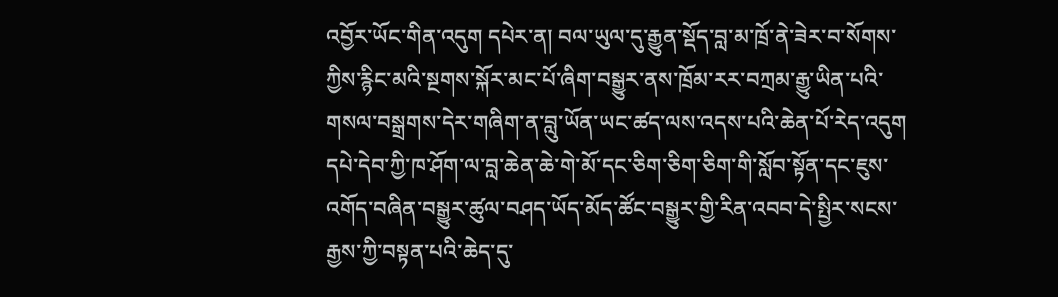འབྱོར་ཡོང་གིན་འདུག དཔེར་ན། བལ་ཡུལ་དུ་རྒྱུན་སྡོད་བླ་མ་ཁྲོ་ནེ་ཟེར་བ་སོགས་ཀྱིས་རྙིང་མའི་སྔགས་སྐོར་མང་པོ་ཞིག་བསྒྱུར་ནས་ཁྲོམ་རར་བཀྲམ་རྒྱུ་ཡིན་པའི་གསལ་བསྒྲགས་དེར་གཞིག་ན་བླུ་ཡོན་ཡང་ཚད་ལས་འདས་པའི་ཆེན་པོ་རེད་འདུག དཔེ་དེབ་ཀྱི་ཁ་ཤོག་ལ་བླ་ཆེན་ཆེ་གེ་མོ་དང་ཅིག་ཅིག་ཅིག་གི་སློབ་སྟོན་དང་ཇུས་འགོད་བཞིན་བསྒྱུར་ཚུལ་བཤད་ཡོད་མོད་ཚོང་བསྒྱུར་གྱི་རིན་འབབ་དེ་སྤྱིར་སངས་རྒྱས་ཀྱི་བསྟན་པའི་ཆེད་དུ་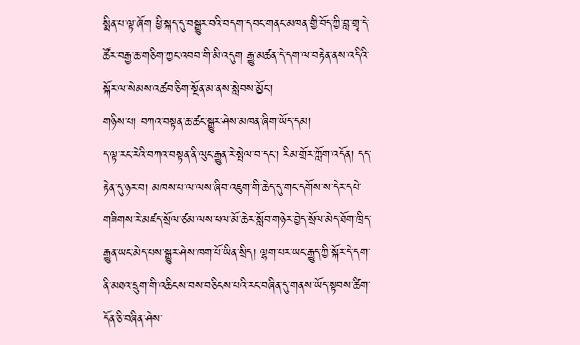སྨིན་པ་ལྟ་ཞོག ཕྱི་སྐད་དུ་བསྒྱུར་བའི་བདག་དབང་གནང་མཁན་གྱི་བོད་ཀྱི་བླ་གྲྭ་དེ་ཚོར་བརྒྱ་ཆ་གཅིག་ཀྱང་འབབ་གི་མི་འདུག རྒྱུ་མཚན་དེ་དག་ལ་བརྟེན་ནས་འདིའི་སྐོར་ལ་སེམས་འཚབ་ཅིག་སྔོན་མ་ནས་སླེབས་མྱོང་།
གཉིས་པ། བཀའ་བསྟན་ཆ་ཚང་སྒྱུར་ཤེས་མཁན་ཞིག་ཡོད་དམ།
ད་ལྟ་རང་རེའི་བཀའ་བསྟན་ནི་ལུང་རྒྱུན་རེ་སྤེལ་བ་དང་། རིམ་གྲོར་ཀློག་འདོན། དད་རྟེན་དུ་ཉར་བ། མཁས་པ་ལ་ལས་ཞིབ་འཇུག་གི་ཆེད་དུ་གང་དགོས་ས་དེར་དཔེ་གཟིགས་རེ་མཛད་སྲོལ་ཙམ་ལས་ཕལ་མོ་ཆེར་སློབ་གཉེར་བྱེད་སྲོལ་མེད་ཐོག་ཁྲིད་རྒྱུན་ཡང་མེད་པས་སྒྱུར་ཤེས་ཁག་པོ་ཡིན་སྲིད། ལྷག་པར་ཡང་རྒྱུད་ཀྱི་སྐོར་དེ་དག་ནི་མཐའ་དྲུག་གི་འཆིངས་བས་བཅིངས་པའི་རང་བཞིན་དུ་གནས་ཡོད་སྟབས་ཚིག་དོན་ཅི་བཞིན་ཤེས་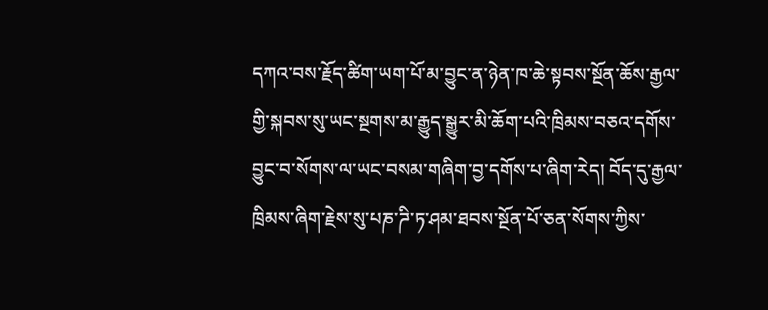དཀའ་བས་རྗོད་ཚིག་ཡག་པོ་མ་བྱུང་ན་ཉེན་ཁ་ཆེ་སྟབས་སྔོན་ཆོས་རྒྱལ་གྱི་སྐབས་སུ་ཡང་སྔགས་མ་རྒྱུད་སྒྱུར་མི་ཆོག་པའི་ཁྲིམས་བཅའ་དགོས་བྱུང་བ་སོགས་ལ་ཡང་བསམ་གཞིག་བྱ་དགོས་པ་ཞིག་རེད། བོད་དུ་རྒྱལ་ཁྲིམས་ཞིག་རྗེས་སུ་པཎ་ཌི་ཏ་ཤམ་ཐབས་སྔོན་པོ་ཅན་སོགས་ཀྱིས་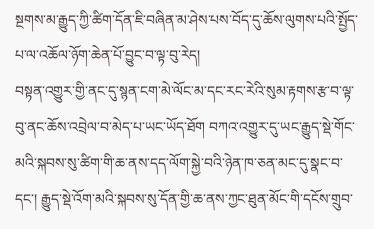སྔགས་མ་རྒྱུད་ཀྱི་ཚིག་དོན་ཇི་བཞིན་མ་ཤེས་པས་བོད་དུ་ཆོས་ལུགས་པའི་སྤྱོད་པ་ལ་འཆོལ་ཉོག་ཆེན་པོ་བྱུང་བ་ལྟ་བུ་རེད།
བསྟན་འགྱུར་གྱི་ནང་དུ་སྙན་ངག་མེ་ལོང་མ་དང་རང་རེའི་སུམ་རྟགས་རྩ་བ་ལྟ་བུ་ནང་ཆོས་འབྲེལ་བ་མེད་པ་ཡང་ཡོད་ཐོག བཀའ་འགྱུར་དུ་ཡང་རྒྱུད་སྡེ་གོང་མའི་སྐབས་སུ་ཚིག་གི་ཆ་ནས་དད་ལོག་སྐྱེ་བའི་ཉེན་ཁ་ཅན་མང་དུ་སྣང་བ་དང་། རྒྱུད་སྡེ་འོག་མའི་སྐབས་སུ་དོན་གྱི་ཆ་ནས་ཀྱང་ཐུན་མོང་གི་དངོས་གྲུབ་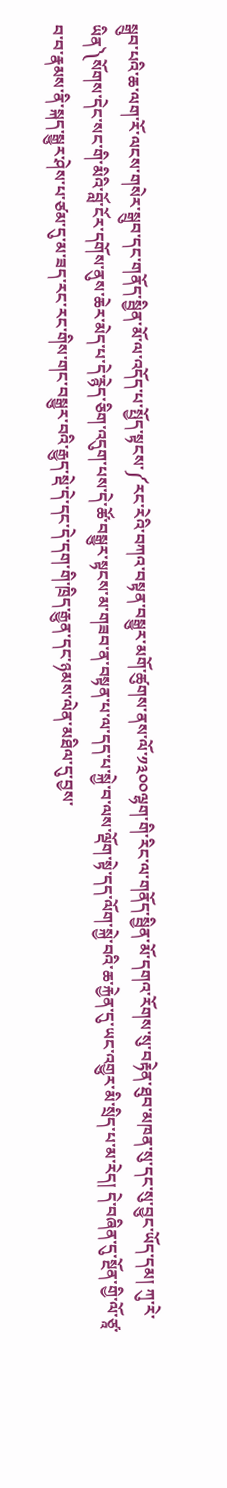སྒྲུབ་པའི་ཆ་ལག་རོ་ལངས་གསེར་སྒྲུབ་དང་གནོད་སྦྱིན་མོ་ལ་འདོད་པ་སྤྱོད་སྟངས་༼རང་རེའི་བཀའ་བསྟན་བསྒྱུར་མགོ་ཚུགས་ནས་ལོ་༡༣༠༠ལྷག་གི་རིང་ལ་གནོད་སྦྱིན་མོ་དགའ་རོགས་སུ་བརྟེན་ཐུབ་མཁན་སུ་དང་སུ་བྱུང་ཡོད་དམ། ཀུ་རེ་ཡིན༽སོགས་དེང་སང་གི་མིའི་བློ་ངོར་དགོས་ནུས་ཆེར་མེད་པ་དེ་རྙེད་ཅིག་འདུག་པས་དེ་ཚོ་བསྒྱུར་སྟངས་མ་གཟབ་ན་བསྟན་པ་ལ་དད་པ་སྐྱེ་བ་ལས་ལྡོག་སྟེ་དད་ལོག་སྐྱེ་བའི་ཆ་རྐྱེན་དུ་ཡང་འགྱུར་མི་སྲིད་པ་མ་རེད། དེ་བཞིན་དུ་སྔོན་གྱི་ལོ་ཙཱ་བ་བ་རྣམས་ནི་སྐད་སྒྱུར་ཤེས་པ་ཙམ་དུ་མ་ཟད་རང་རང་གིས་གང་བསྒྱུར་བའི་རྒྱུད་སྡེ་དེ་དང་དེ་དག་གི་ཁྲིད་རྒྱུན་དང་ཉམས་ལེན་མཐིལ་དུ་བྱས་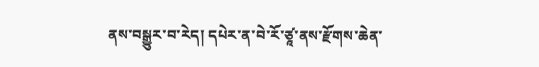ནས་བསྒྱུར་བ་རེད། དཔེར་ན་བེ་རོ་ཙཱ་ནས་རྫོགས་ཆེན་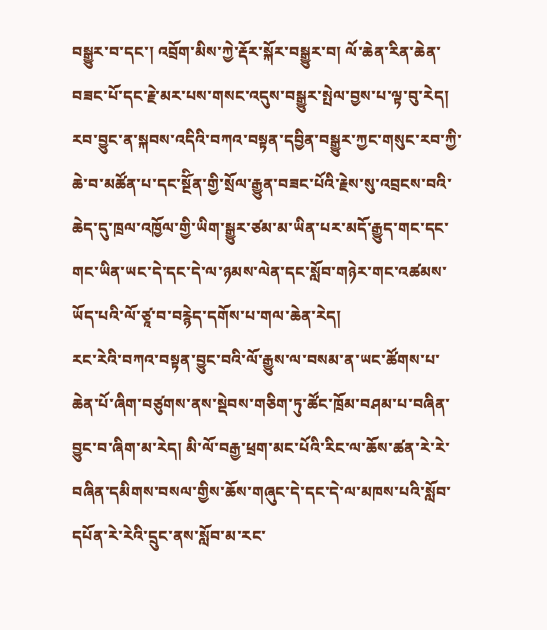བསྒྱུར་བ་དང་། འབྲོག་མིས་ཀྱེ་རྡོར་སྐོར་བསྒྱུར་བ། ལོ་ཆེན་རིན་ཆེན་བཟང་པོ་དང་རྗེ་མར་པས་གསང་འདུས་བསྒྱུར་སྤེལ་བྱས་པ་ལྟ་བུ་རེད། རབ་བྱུང་ན་སྐབས་འདིའི་བཀའ་བསྟན་དབྱིན་བསྒྱུར་ཀྱང་གསུང་རབ་ཀྱི་ཆེ་བ་མཚོན་པ་དང་སྔོིན་གྱི་སྲོལ་རྒྱུན་བཟང་པོའི་རྗེས་སུ་འབྲངས་བའི་ཆེད་དུ་ཁྲལ་འཁྱོལ་གྱི་ཡིག་སྒྱུར་ཙམ་མ་ཡིན་པར་མདོ་རྒྱུད་གང་དང་གང་ཡིན་ཡང་དེ་དང་དེ་ལ་ཉམས་ལེན་དང་སློབ་གཉེར་གང་འཚམས་ཡོད་པའི་ལོ་ཙཱ་བ་བརྙེད་དགོས་པ་གལ་ཆེན་རེད།
རང་རེའི་བཀའ་བསྟན་བྱུང་བའི་ལོ་རྒྱུས་ལ་བསམ་ན་ཡང་ཚོགས་པ་ཆེན་པོ་ཞིག་བཙུགས་ནས་སྡེབས་གཅིག་ཏུ་ཚོང་ཁྲོམ་བཤམ་པ་བཞིན་བྱུང་བ་ཞིག་མ་རེད། མི་ལོ་བརྒྱ་ཕྲག་མང་པོའི་རིང་ལ་ཆོས་ཚན་རེ་རེ་བཞིན་དམིགས་བསལ་གྱིས་ཆོས་གཞུང་དེ་དང་དེ་ལ་མཁས་པའི་སློབ་དཔོན་རེ་རེའི་དྲུང་ནས་སློབ་མ་རང་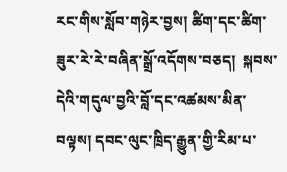རང་གིས་སློབ་གཉེར་བྱས། ཚིག་དང་ཚིག་ཟུར་རེ་རེ་བཞིན་སྒྲོ་འདོགས་བཅད།  སྐབས་དེའི་གདུལ་བྱའི་བློ་དང་འཚམས་མིན་བལྟས། དབང་ལུང་ཁྲིད་རྒྱུན་གྱི་རིམ་པ་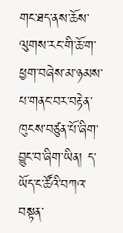གང་ཐད་ནས་ཆོས་ལུགས་རང་གི་ཆོ་ག་ཕྱག་བཞེས་མ་ཉམས་པ་གནང་བར་བརྟེན་ཁུངས་བཙུན་པོ་ཞིག་བྱུང་བ་ཞིག་ཡིན། ད་ཡོད་ང་ཚོའི་བཀའ་བསྟན་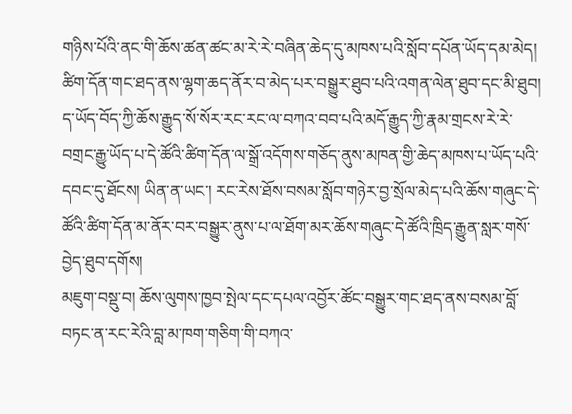གཉིས་པོའི་ནང་གི་ཆོས་ཚན་ཚང་མ་རེ་རེ་བཞིན་ཆེད་དུ་མཁས་པའི་སློབ་དཔོན་ཡོད་དམ་མེད། ཚིག་དོན་གང་ཐད་ནས་ལྷག་ཆད་ནོར་བ་མེད་པར་བསྒྱུར་ཐུབ་པའི་འགན་ལེན་ཐུབ་དང་མི་ཐུབ། ད་ཡོད་བོད་ཀྱི་ཆོས་རྒྱུད་སོ་སོར་རང་རང་ལ་བཀའ་བབ་པའི་མདོ་རྒྱུད་ཀྱི་རྣམ་གྲངས་རེ་རེ་བགྲང་རྒྱུ་ཡོད་པ་དེ་ཚོའི་ཚིག་དོན་ལ་སྒྲོ་འདོགས་གཅོད་ནུས་མཁན་གྱི་ཆེད་མཁས་པ་ཡོད་པའི་དབང་དུ་ཐོངས། ཡིན་ན་ཡང་། རང་རེས་ཐོས་བསམ་སློབ་གཉེར་བྱ་སྲོལ་མེད་པའི་ཆོས་གཞུང་དེ་ཚོའི་ཚིག་དོན་མ་ནོར་བར་བསྒྱུར་ནུས་པ་ལ་ཐོག་མར་ཆོས་གཞུང་དེ་ཚོའི་ཁྲིད་རྒྱུན་སླར་གསོ་བྱེད་ཐུབ་དགོས།
མཇུག་བསྡུ་བ། ཆོས་ལུགས་ཁྱབ་སྤེལ་དང་དཔལ་འབྱོར་ཚོང་བསྒྱུར་གང་ཐད་ནས་བསམ་བློ་བཏང་ན་རང་རེའི་བླ་མ་ཁག་གཅིག་གི་བཀའ་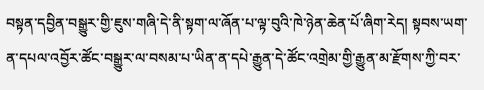བསྟན་དབྱིན་བསྒྱུར་གྱི་ཇུས་གཞི་དེ་ནི་སྟག་ལ་ཞོན་པ་ལྟ་བུའི་ཁེ་ཉེན་ཆེན་པོ་ཞིག་རེད། སྟབས་ཡག་ན་དཔལ་འབྱོར་ཚོང་བསྒྱུར་ལ་བསམ་པ་ཡིན་ན་དཔེ་རྒྱུན་དེ་ཚོང་འགྲེམ་གྱི་རྒྱུན་མ་རྫོགས་ཀྱི་བར་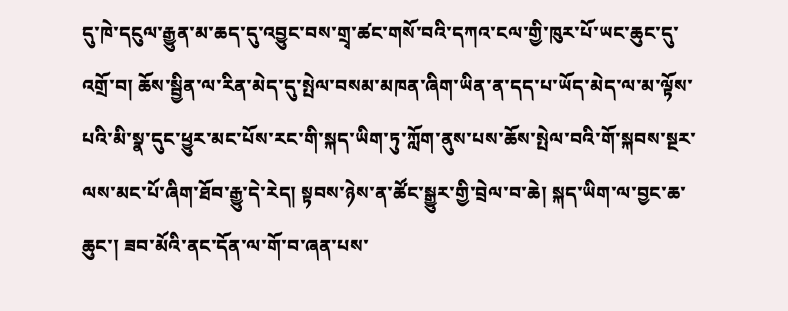དུ་ཁེ་དངུལ་རྒྱུན་མ་ཆད་དུ་འབྱུང་བས་གྲྭ་ཚང་གསོ་བའི་དཀའ་ངལ་གྱི་ཁུར་པོ་ཡང་ཆུང་དུ་འགྲོ་བ། ཆོས་སྦྱིན་ལ་རིན་མེད་དུ་སྤེལ་བསམ་མཁན་ཞིག་ཡིན་ན་དད་པ་ཡོད་མེད་ལ་མ་ལྟོས་པའི་མི་སྣ་དུང་ཕྱུར་མང་པོས་རང་གི་སྐད་ཡིག་ཏུ་ཀློག་ནུས་པས་ཆོས་སྤེལ་བའི་གོ་སྐབས་སྔར་ལས་མང་པོ་ཞིག་ཐོབ་རྒྱུ་དེ་རེད། སྟབས་ཉེས་ན་ཚོང་སྒྱུར་གྱི་བྲེལ་བ་ཆེ། སྐད་ཡིག་ལ་བྱང་ཆ་ཆུང་། ཟབ་མོའི་ནང་དོན་ལ་གོ་བ་ཞན་པས་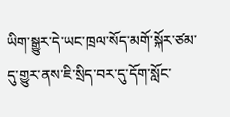ཡིག་སྒྱུར་དེ་ཡང་ཁྲལ་སོད་མགོ་སྐོར་ཙམ་དུ་གྱུར་ནས་ཇི་སྲིད་བར་དུ་དོག་སློང་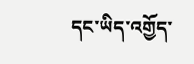དང་ཡིད་འགྱོད་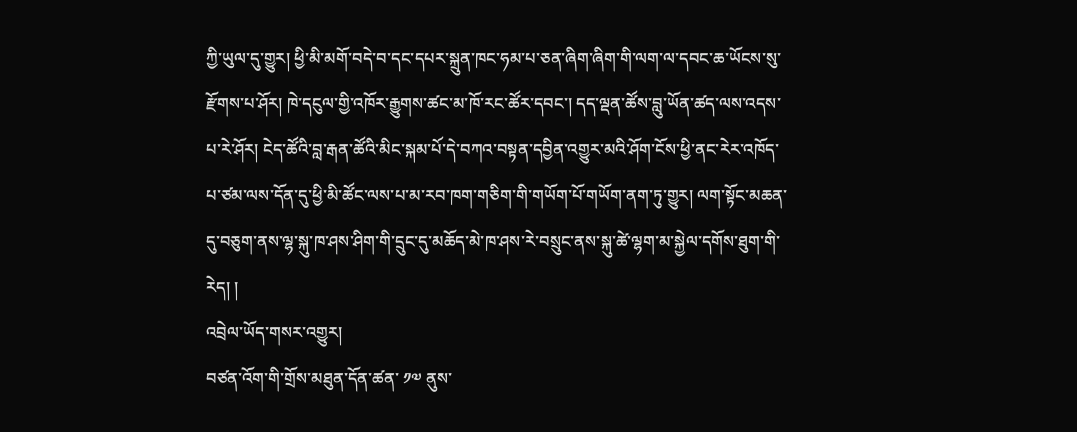ཀྱི་ཡུལ་དུ་གྱུར། ཕྱི་མི་མགོ་བདེ་བ་དང་དཔར་སྐྲུན་ཁང་ཧམ་པ་ཅན་ཞིག་ཞིག་གི་ལག་ལ་དབང་ཆ་ཡོངས་སུ་རྫོགས་པ་ཤོར། ཁེ་དངུལ་གྱི་འཁོར་རྒྱུགས་ཚང་མ་ཁོ་རང་ཚོར་དབང་། དད་ལྡན་ཚོས་བླུ་ཡོན་ཚད་ལས་འདས་པ་རེ་ཤོར། ངེད་ཚོའི་བླ་རྒན་ཚོའི་མིང་སྐམ་པོ་དེ་བཀའ་བསྟན་དབྱིན་འགྱུར་མའི་ཤོག་ངོས་ཕྱི་ནང་རེར་འཁོད་པ་ཙམ་ལས་དོན་དུ་ཕྱི་མི་ཚོང་ལས་པ་མ་རབ་ཁག་གཅིག་གི་གཡོག་པོ་གཡོག་ནག་ཏུ་གྱུར། ལག་སྟོང་མཆན་དུ་བཅུག་ནས་ལྷ་སྐུ་ཁ་ཤས་ཤིག་གི་དྲུང་དུ་མཆོད་མེ་ཁ་ཤས་རེ་བསྲུང་ནས་སྐུ་ཚེ་ལྷག་མ་སྐྱེལ་དགོས་ཐུག་གི་རེད། །
འབྲེལ་ཡོད་གསར་འགྱུར།
བཙན་འོག་གི་གྲོས་མཐུན་དོན་ཚན་ ༡༧ ནུས་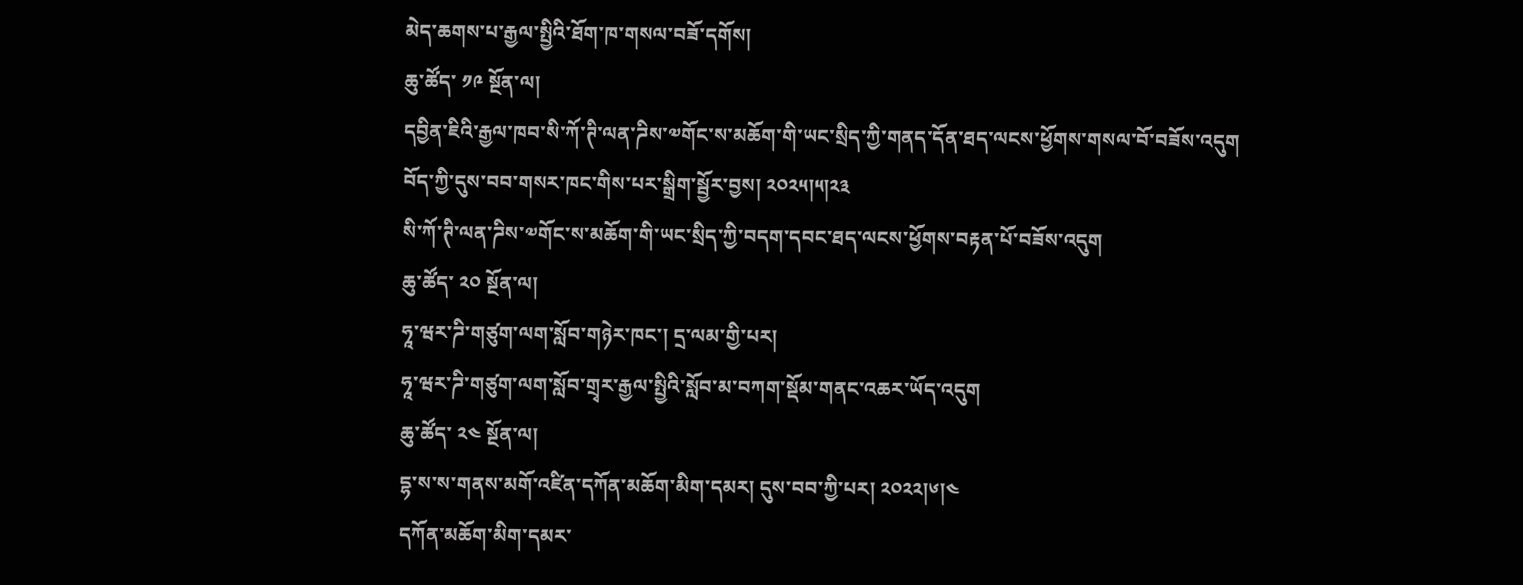མེད་ཆགས་པ་རྒྱལ་སྤྱིའི་ཐོག་ཁ་གསལ་བཟོ་དགོས།
ཆུ་ཚོད་ ༡༩ སྔོན་ལ།
དབྱིན་ཇིའི་རྒྱལ་ཁབ་སི་ཀོ་ཊི་ལན་ཌིས་༧གོང་ས་མཆོག་གི་ཡང་སྲིད་ཀྱི་གནད་དོན་ཐད་ལངས་ཕྱོགས་གསལ་བོ་བཟོས་འདུག བོད་ཀྱི་དུས་བབ་གསར་ཁང་གིས་པར་སྒྲིག་སྦྱོར་བྱས། ༢༠༢༥།༥།༢༣
སི་ཀོ་ཊི་ལན་ཌིས་༧གོང་ས་མཆོག་གི་ཡང་སྲིད་ཀྱི་བདག་དབང་ཐད་ལངས་ཕྱོགས་བརྟན་པོ་བཟོས་འདུག
ཆུ་ཚོད་ ༢༠ སྔོན་ལ།
ཧཱ་ཝར་ཌི་གཙུག་ལག་སློབ་གཉེར་ཁང་། དྲ་ལམ་གྱི་པར།
ཧཱ་ཝར་ཌི་གཙུག་ལག་སློབ་གྲྭར་རྒྱལ་སྤྱིའི་སློབ་མ་བཀག་སྡོམ་གནང་འཆར་ཡོད་འདུག
ཆུ་ཚོད་ ༢༤ སྔོན་ལ།
དྷ་ས་ས་གནས་མགོ་འཛིན་དཀོན་མཆོག་མིག་དམར། དུས་བབ་ཀྱི་པར། ༢༠༢༢།༦།༤
དཀོན་མཆོག་མིག་དམར་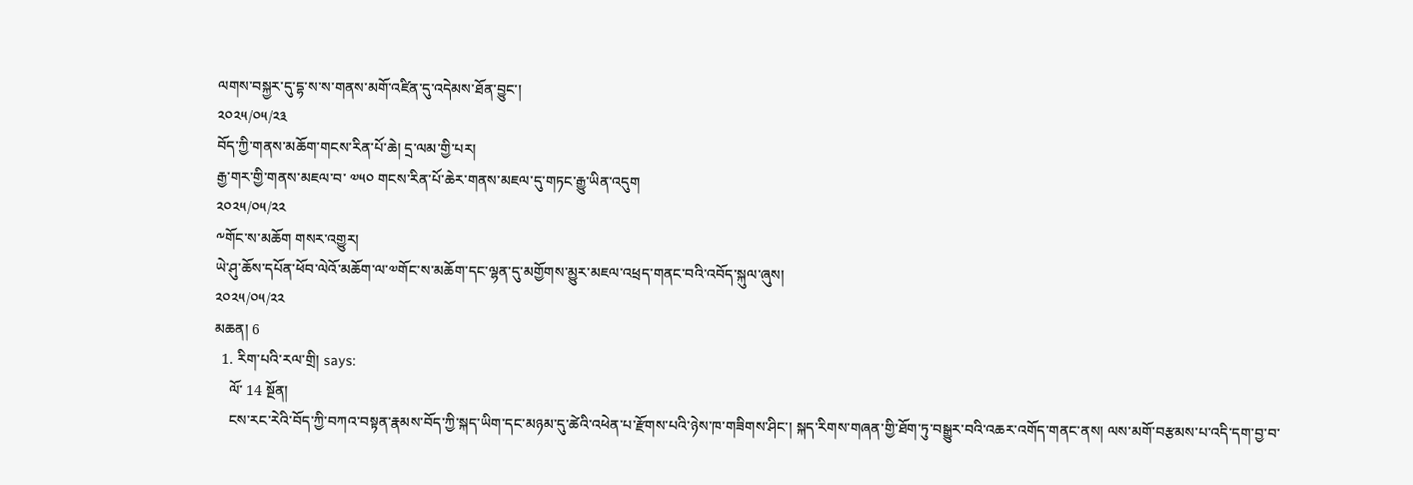ལགས་བསྐྱར་དུ་དྷ་ས་ས་གནས་མགོ་འཛིན་དུ་འདེམས་ཐོན་བྱུང་།
༢༠༢༥/༠༥/༢༣
བོད་ཀྱི་གནས་མཆོག་གངས་རིན་པོ་ཆེ། དྲ་ལམ་གྱི་པར།
རྒྱ་གར་གྱི་གནས་མཇལ་བ་ ༧༥༠ གངས་རིན་པོ་ཆེར་གནས་མཇལ་དུ་གཏང་རྒྱུ་ཡིན་འདུག
༢༠༢༥/༠༥/༢༢
༸གོང་ས་མཆོག གསར་འགྱུར།
ཡེ་ཤུ་ཆོས་དཔོན་ཕོབ་ལེའོ་མཆོག་ལ་༧གོང་ས་མཆོག་དང་ལྷན་དུ་མགྱོགས་མྱུར་མཇལ་འཕྲད་གནང་བའི་འབོད་སྐུལ་ཞུས།
༢༠༢༥/༠༥/༢༢
མཆན། 6
  1. རིག་པའི་རལ་གྲི། says:
    ལོ་ 14 སྔོན།
    ངས་རང་རེའི་བོད་ཀྱི་བཀའ་བསྟན་རྣམས་བོད་ཀྱི་སྐད་ཡིག་དང་མཉམ་དུ་ཚེའི་འཕེན་པ་རྫོགས་པའི་ཉེས་ཁ་གཟིགས་ཤིང་། སྐད་རིགས་གཞན་གྱི་ཐོག་ཏུ་བསྒྱུར་བའི་འཆར་འགོད་གནང་ནས། ལས་མགོ་བརྩམས་པ་འདི་དག་བྱ་བ་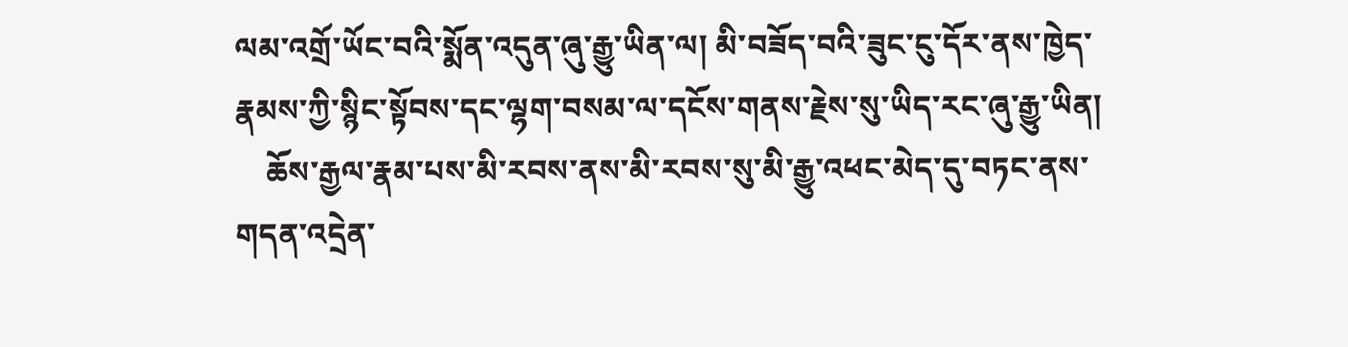ལམ་འགྲོ་ཡོང་བའི་སྨོན་འདུན་ཞུ་རྒྱུ་ཡིན་ལ། མི་བཟོད་བའི་ཟུང་ངུ་དོར་ནས་ཁྱེད་རྣམས་ཀྱི་སྙིང་སྟོབས་དང་ལྷག་བསམ་ལ་དངོས་གནས་རྗེས་སུ་ཡིད་རང་ཞུ་རྒྱུ་ཡིན།
    ཆོས་རྒྱལ་རྣམ་པས་མི་རབས་ནས་མི་རབས་སུ་མི་རྒྱུ་འཕང་མེད་དུ་བཏང་ནས་གདན་འདྲེན་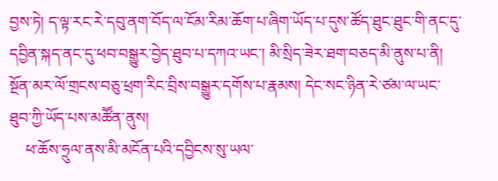བྱས་ཏེ། ད་ལྟ་རང་རེ་དབུ་ནག་བོད་ལ་ངོམ་རིམ་ཆོག་པ་ཞིག་ཡོད་པ་དུས་ཚོད་ཐུང་ཐུང་གི་ནང་དུ་དབྱིན་སྐད་ནང་དུ་ཕབ་བསྒྱུར་བྱེད་ཐུབ་པ་དཀའ་ཡང་། མི་སྲིད་ཟེར་ཐག་བཅད་མི་ནུས་པ་ནི། སྔོན་མར་ལོ་གྲངས་བཅུ་ཕྲག་རིང་བྲིས་བསྒྱུར་དགོས་པ་རྣམས། དེང་སང་ཉིན་རེ་ཙམ་ལ་ཡང་ཐུབ་ཀྱི་ཡོད་པས་མཚཽན་ནུས།
    ཕ་ཆོས་ཧྲུལ་ནས་མི་མངོན་པའི་དབྱིངས་སུ་ཡལ་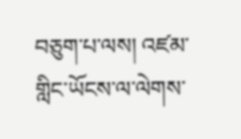བཅུག་པ་ལས། འཛམ་གླིང་ཡོངས་ལ་ལེགས་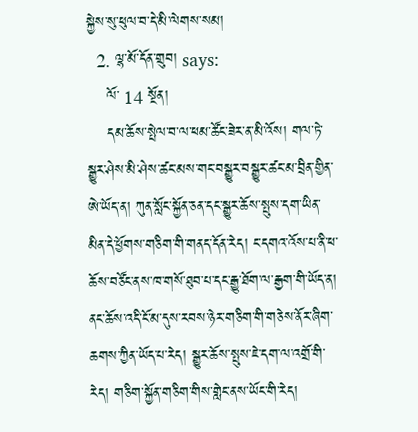སྐྱེས་སུ་ཕུལ་བ་དེ་མི་ལེགས་སམ།
  2. ལྷ་མོ་དོན་གྲུབ། says:
    ལོ་ 14 སྔོན།
    དམ་ཆོས་སྤེལ་བ་ལ་ཕམ་ཚོང་ཟེར་ན་མི་འོས། གལ་ཏེ་སྒྱུར་ཤེས་མི་ཤེས་ཚང་མས་གང་བསྒྱུར་བསྒྱུར་ཚང་མ་བྲིན་གྱིན་ཨེ་ཡོད་ན། ཀུན་སློང་སྐྱོན་ཅན་དང་སྒྱུར་ཆོས་སྤུས་དག་ཡིན་མིན་དེ་ཕྱོགས་གཅིག་གི་གནད་དོན་རེད། ང་དགའ་འོས་པ་ནི་ཕ་ཆོས་བཙོང་ནས་ཁ་གསོ་ཐུབ་པ་དང་རྒྱུ་ཐོག་ལ་རྒྱག་གི་ཡོད་ན། ནང་ཆོས་འདི་ངོ་མ་དུས་རབས་ཉེར་གཅིག་གི་གཅེས་ནོར་ཞིག་ཆགས་ཀྱིན་ཡོད་པ་རེད། སྒྱུར་ཆོས་སྤུས་ཇེ་དག་ལ་འགྲོ་གི་རེད། གཅིག་སྐྱོན་གཅིག་གིས་གླེང་ནས་ཡོང་གི་རེད།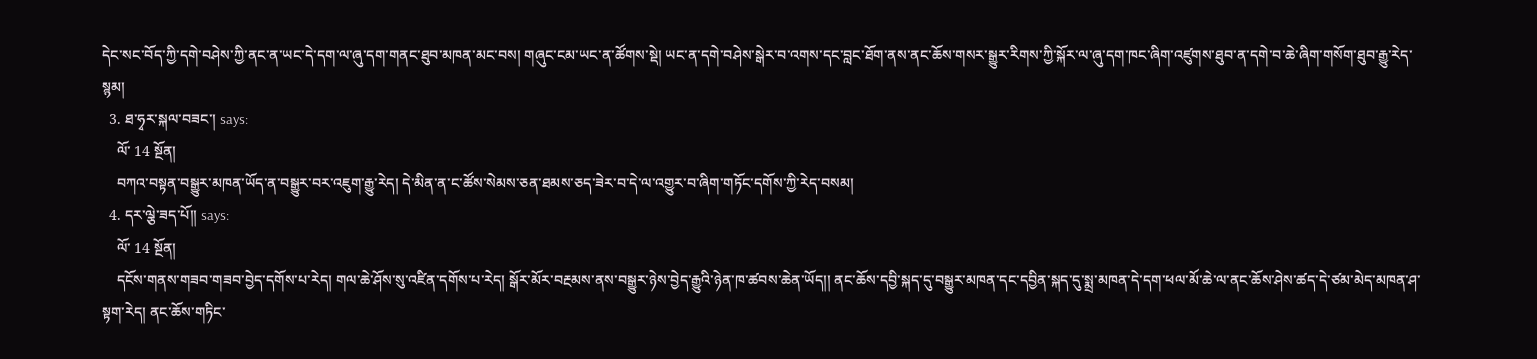དེང་སང་བོད་ཀྱི་དགེ་བཤེས་ཀྱི་ནང་ན་ཡང་དེ་དག་ལ་ཞུ་དག་གནང་ཐུབ་མཁན་མང་བས། གཞུང་ངམ་ཡང་ན་ཚོགས་སྡེ། ཡང་ན་དགེ་བཤེས་སྒེར་བ་འགས་དང་བླང་ཐོག་ནས་ནང་ཆོས་གསར་སྒྱུར་རིགས་ཀྱི་སྐོར་ལ་ཞུ་དག་ཁང་ཞིག་འཛུགས་ཐུབ་ན་དགེ་བ་ཆེ་ཞིག་གསོག་ཐུབ་རྒྱུ་རེད་སྙམ།
  3. ཐ་ཧྭར་སྐལ་བཟང་། says:
    ལོ་ 14 སྔོན།
    བཀའ་བསྟན་བསྒྱུར་མཁན་ཡོད་ན་བསྒྱུར་བར་འཇུག་རྒྱུ་རེད། དེ་མིན་ན་ང་ཚོས་སེམས་ཅན་ཐམས་ཅད་ཟེར་བ་དེ་ལ་འགྱུར་བ་ཞིག་གཏོང་དགོས་ཀྱི་རེད་བསམ།
  4. དར་ལྕེ་ཟད་པོ།། says:
    ལོ་ 14 སྔོན།
    དངོས་གནས་གཟབ་གཟབ་བྱེད་དགོས་པ་རེད། གལ་ཆེ་ཤོས་སུ་འཛིན་དགོས་པ་རེད། སྒོར་མོར་བརྔམས་ནས་བསྒྱུར་ཉེས་བྱེད་རྒྱུའི་ཉེན་ཁ་ཚབས་ཆེན་ཡོད།། ནང་ཆོས་དབྱི་སྐད་དུ་བསྒྱུར་མཁན་དང་དབྱིན་སྐད་དུ་སྨྲ་མཁན་དེ་དག་ཕལ་མོ་ཆེ་ལ་ནང་ཆོས་ཤེས་ཚད་དེ་ཙམ་མེད་མཁན་ཤ་སྟག་རེད། ནང་ཆོས་གཏིང་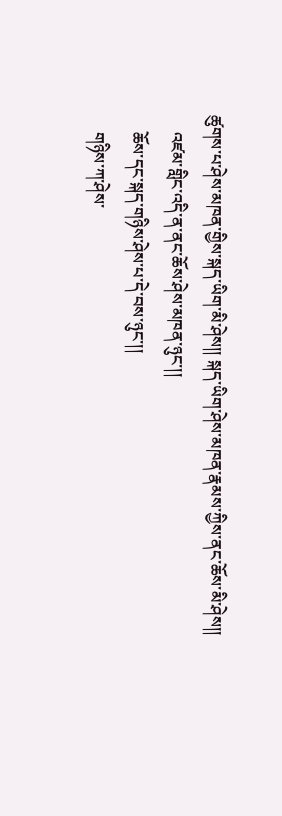ཚུགས་པ་ཤེས་མཁན་གྱིས་སྐད་ཡིག་མི་ཤེས།། སྐད་ཡིག་ཤེས་མཁན་རྣམས་ཀྱིས་ནང་ཆོས་མི་ཤེས།།
    འཛམ་གླིང་འདི་ན་ནང་ཆོས་ཤེས་མཁན་ཉུང་།།
    ཆོས་དང་སྐད་གཉིས་ཤེས་པ་དེ་བས་ཉུང་།།
    གཉིས་ཀ་ཤེས་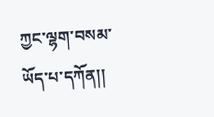ཀྱང་ལྷག་བསམ་ཡོད་པ་དཀོན།།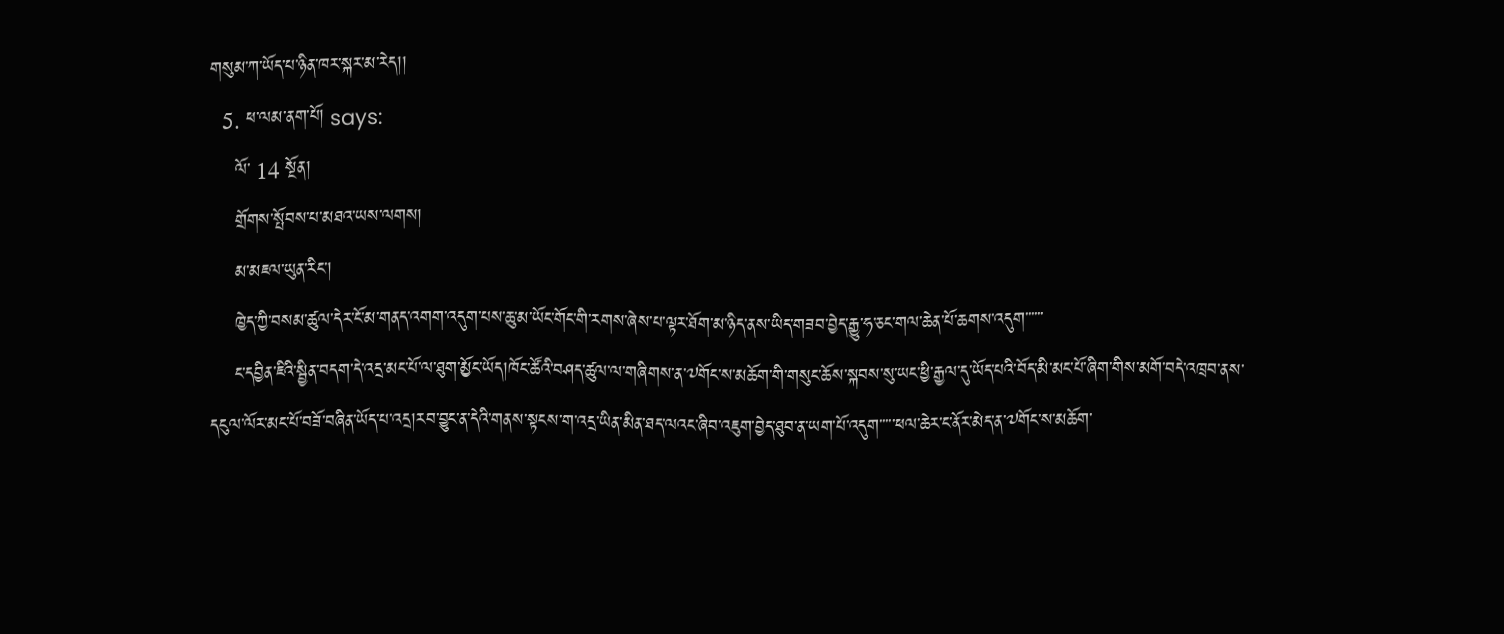གསུམ་ཀ་ཡོད་པ་ཉིན་ཁར་སྐར་མ་རེད།།
  5. ཕ་ལམ་ནག་པོ། says:
    ལོ་ 14 སྔོན།
    གྲོགས་སྤོབས་པ་མཐའ་ཡས་ལགས།
    མ་མཇལ་ཡུན་རིང་།
    ཁྱེད་ཀྱི་བསམ་ཚུལ་དེར་ངོ་མ་གནད་འགག་འདུག་པས་ཆུ་མ་ཡོང་གོང་གི་རགས་ཞེས་པ་ལྟར་ཐོག་མ་ཉིད་ནས་ཡིད་གཟབ་བྱེད་རྒྱུ་ཧ་ཅང་གལ་ཆེན་པོ་ཆགས་འདུག་་་་་་
    ང་དབྱིན་ཇིའི་སྦྱིན་བདག་དེ་འདྲ་མང་པོ་ལ་ཐུག་མྱོང་ཡོད།ཁོང་ཚོའི་བཤད་ཚུལ་ལ་གཞིགས་ན་༧གོང་ས་མཆོག་གི་གསུང་ཆོས་སྐབས་སུ་ཡང་ཕྱི་རྒྱལ་དུ་ཡོད་པའི་བོད་མི་མང་པོ་ཞིག་གིས་མགོ་བདེ་འཁྲབ་ནས་དངུལ་ལོར་མང་པོ་བཟོ་བཞིན་ཡོད་པ་འདྲ།རབ་བྱུང་ན་དེའི་གནས་སྟངས་ག་འདྲ་ཡིན་མིན་ཐད་ལའང་ཞིབ་འཇུག་བྱེད་ཐུབ་ན་ཡག་པོ་འདུག་་་་་ཕལ་ཆེར་ང་ནོར་མེད་ན་༧གོང་ས་མཆོག་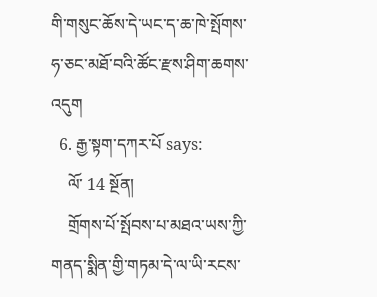གི་གསུང་ཆོས་དེ་ཡང་ད་ཆ་ཁེ་སྤོགས་ཧ་ཅང་མཐོ་བའི་ཚོང་རྫས་ཤིག་ཆགས་འདུག
  6. རྒྱ་སྟག་དཀར་པོ says:
    ལོ་ 14 སྔོན།
    གྲོགས་པོ་སྤོབས་པ་མཐའ་ཡས་ཀྱི་གནད་སྨིན་གྱི་གཏམ་དེ་ལ་ཡི་རངས་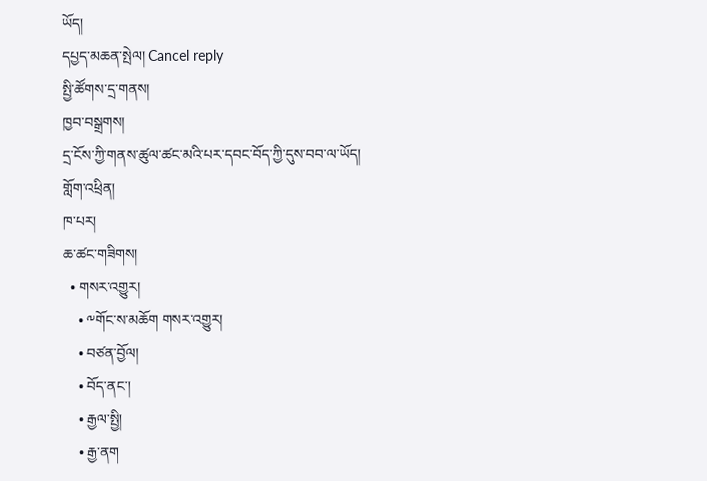ཡོད།
དཔྱད་མཆན་སྤེལ། Cancel reply
སྤྱི་ཚོགས་དྲ་གནས།
ཁྱབ་བསྒྲགས།
དྲ་ངོས་ཀྱི་གནས་ཚུལ་ཚང་མའི་པར་དབང་བོད་ཀྱི་དུས་བབ་ལ་ཡོད།
གློག་འཕྲིན།
ཁ་པར།
ཆ་ཚང་གཟིགས།
  • གསར་འགྱུར།
    • ༸གོང་ས་མཆོག གསར་འགྱུར།
    • བཙན་བྱོལ།
    • བོད་ནང་།
    • རྒྱལ་སྤྱི།
    • རྒྱ་ནག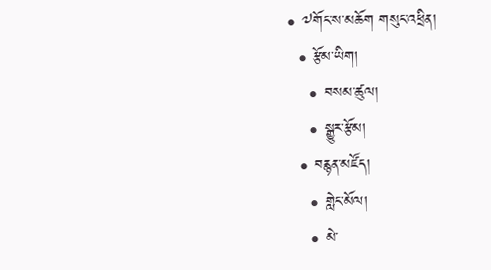• ༧གོང་ས་མཆོག གསུང་འཕྲིན།
  • རྩོམ་ཡིག།
    • བསམ་ཚུལ།
    • སྒྱུར་རྩོམ།
  • བརྙན་མཛོད།
    • གླེང་མོལ།
    • མེ་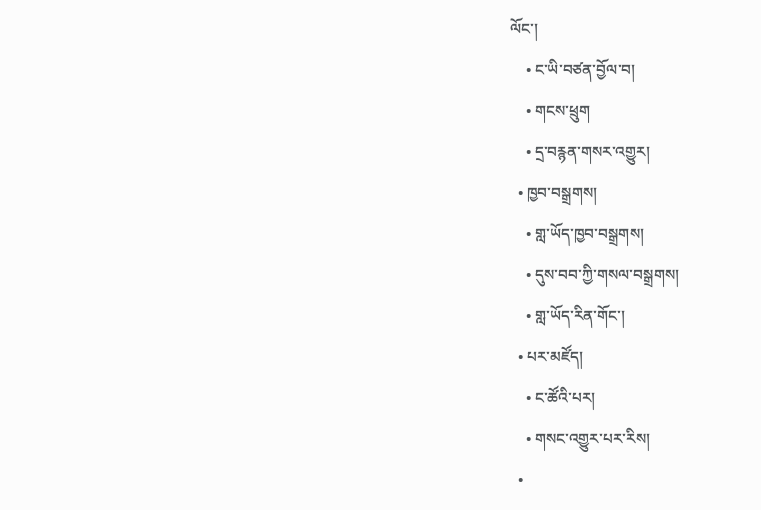ལོང་།
    • ང་ཡི་བཙན་བྱོལ་བ།
    • གངས་ཕྲུག
    • དྲ་བརྙན་གསར་འགྱུར།
  • ཁྱབ་བསྒྲགས།
    • གླ་ཡོད་ཁྱབ་བསྒྲགས།
    • དུས་བབ་ཀྱི་གསལ་བསྒྲགས།
    • གླ་ཡོད་རིན་གོང་།
  • པར་མཛོད།
    • ང་ཚོའི་པར།
    • གསང་འགྱུར་པར་རིས།
  •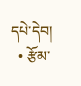དཔེ་དེབ།
  • རྩོམ་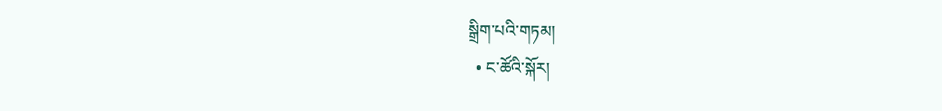སྒྲིག་པའི་གཏམ།
  • ང་ཚོའི་སྐོར།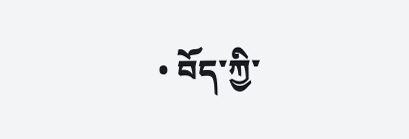• བོད་ཀྱི་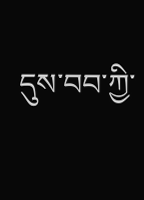དུས་བབ་ཀྱི་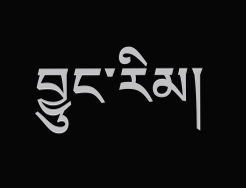བྱུང་རིམ།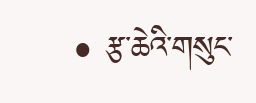• རྩ་ཆེའི་གསུང་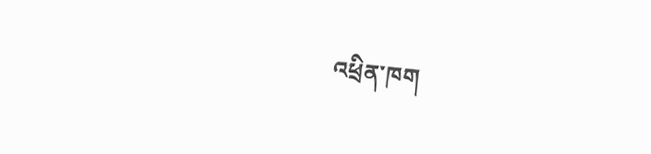འཕྲིན་ཁག